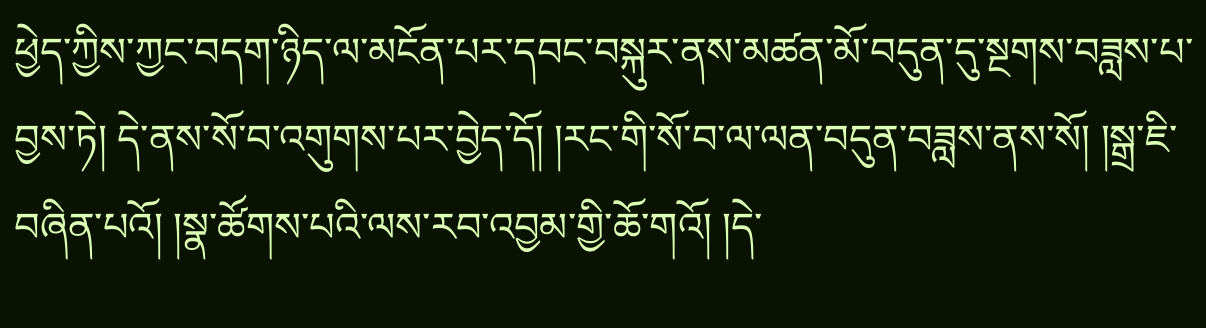ཕྱེད་ཀྱིས་ཀྱང་བདག་ཉིད་ལ་མངོན་པར་དབང་བསྐུར་ནས་མཚན་མོ་བདུན་དུ་སྔགས་བཟླས་པ་བྱས་ཏེ། དེ་ནས་སོ་བ་འགུགས་པར་བྱེད་དོ། །རང་གི་སོ་བ་ལ་ལན་བདུན་བཟླས་ནས་སོ། །སྒྲ་ཇི་བཞིན་པའོ། །སྣ་ཚོགས་པའི་ལས་རབ་འབྱམ་གྱི་ཆོ་གའོ། །དེ་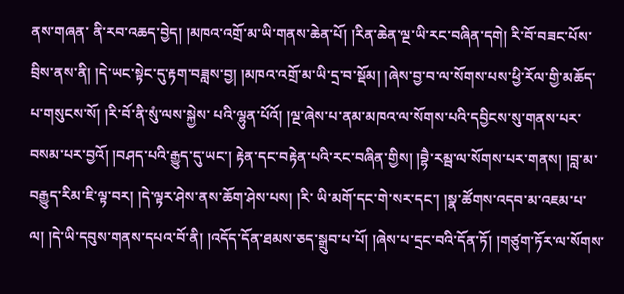ནས་གཞན་ ནི་རབ་འཆད་བྱེད། །མཁའ་འགྲོ་མ་ཡི་གནས་ཆེན་པོ། །རིན་ཆེན་ལྔ་ཡི་རང་བཞིན་དགེ། རི་བོ་བཟང་པོས་བྲིས་ནས་ནི། །དེ་ཡང་སྟེང་དུ་རྟག་བཟླས་བྱ། །མཁའ་འགྲོ་མ་ཡི་དྲ་བ་སྡོམ། །ཞེས་བྱ་བ་ལ་སོགས་པས་ཕྱི་རོལ་གྱི་མཆོད་པ་གསུངས་སོ། །རི་བོ་ནི་སུཾ་ལས་སྐྱེས་ པའི་ལྷུན་པོའོ། །ལྔ་ཞེས་པ་ནམ་མཁའ་ལ་སོགས་པའི་དབྱིངས་སུ་གནས་པར་བསམ་པར་བྱའོ། །བཤད་པའི་རྒྱུད་དུ་ཡང་། རྟེན་དང་བརྟེན་པའི་རང་བཞིན་གྱིས། །བྷཻ་རམྦ་ལ་སོགས་པར་གནས། །བླ་མ་བརྒྱུད་རིམ་ཇི་ལྟ་བར། །དེ་ལྟར་ཤེས་ནས་ཆོག་ཤེས་པས། །རི་ ཡི་མགོ་དང་གེ་སར་དང་། །སྣ་ཚོགས་འདབ་མ་འཇམ་པ་ལ། །དེ་ཡི་དབུས་གནས་དཔའ་བོ་ནི། །འདོད་དོན་ཐམས་ཅད་སྒྲུབ་པ་པོ། །ཞེས་པ་དྲང་བའི་དོན་ཏོ། །གཙུག་ཏོར་ལ་སོགས་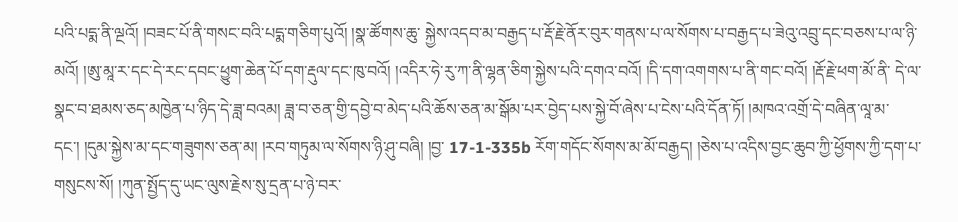པའི་པདྨ་ནི་ལྔའོ། །བཟང་པོ་ནི་གསང་བའི་པདྨ་གཅིག་པུའོ། །སྣ་ཚོགས་ཆུ་ སྐྱེས་འདབ་མ་བརྒྱད་པ་རྡོ་རྗེ་ནོར་བུར་གནས་པ་ལ་སོགས་པ་བརྒྱད་པ་ཟེའུ་འབྲུ་དང་བཅས་པ་ལ་ཉི་མའོ། །ཨུ་མཱ་ར་དང་དེ་རང་དབང་ཕྱུག་ཆེན་པོ་དག་རྡུལ་དང་ཁུ་བའོ། །འདིར་ཧེ་རུ་ཀ་ནི་ལྷན་ཅིག་སྐྱེས་པའི་དགའ་བའོ། །དི་དག་འགགས་པ་ནི་གང་བའོ། །རྡོ་རྗེ་ཕག་མོ་ནི་ དེ་ལ་སྣང་བ་ཐམས་ཅད་མཁྱེན་པ་ཉིད་དེ་ཟླ་བའམ། ཟླ་བ་ཅན་གྱི་དབྱེ་བ་མེད་པའི་ཆོས་ཅན་མ་སྒོམ་པར་བྱེད་པས་སྐྱེ་བོ་ཞེས་པ་ངེས་པའི་དོན་ཏོ། །མཁའ་འགྲོ་དེ་བཞིན་ལཱ་མ་དང་། །དུམ་སྐྱེས་མ་དང་གཟུགས་ཅན་མ། །རབ་གཏུམ་ལ་སོགས་ཉི་ཤུ་བཞི། །བྱ་ 17-1-335b རོག་གདོང་སོགས་མ་མོ་བརྒྱད། །ཅེས་པ་འདིས་བྱང་ཆུབ་ཀྱི་ཕྱོགས་ཀྱི་དག་པ་གསུངས་སོ། །ཀུན་སྤྱོད་དུ་ཡང་ལུས་རྗེས་སུ་དྲན་པ་ཉེ་བར་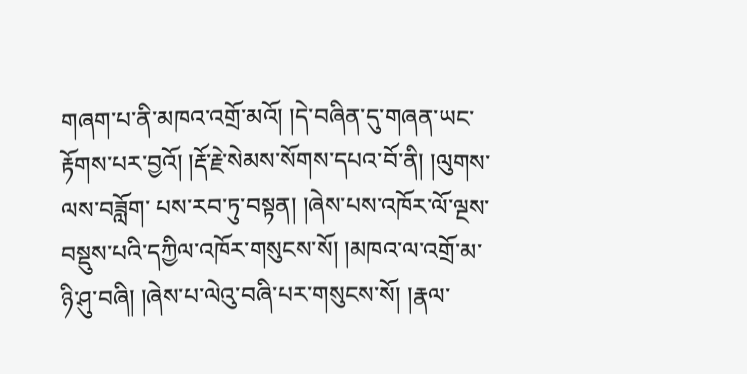གཞག་པ་ནི་མཁའ་འགྲོ་མའོ། །དེ་བཞིན་དུ་གཞན་ཡང་རྟོགས་པར་བྱའོ། །རྡོ་རྗེ་སེམས་སོགས་དཔའ་བོ་ནི། །ལུགས་ལས་བཟློག་ པས་རབ་ཏུ་བསྟན། །ཞེས་པས་འཁོར་ལོ་ལྔས་བསྡུས་པའི་དཀྱིལ་འཁོར་གསུངས་སོ། །མཁའ་ལ་འགྲོ་མ་ཉི་ཤུ་བཞི། །ཞེས་པ་ལེའུ་བཞི་པར་གསུངས་སོ། །རྣལ་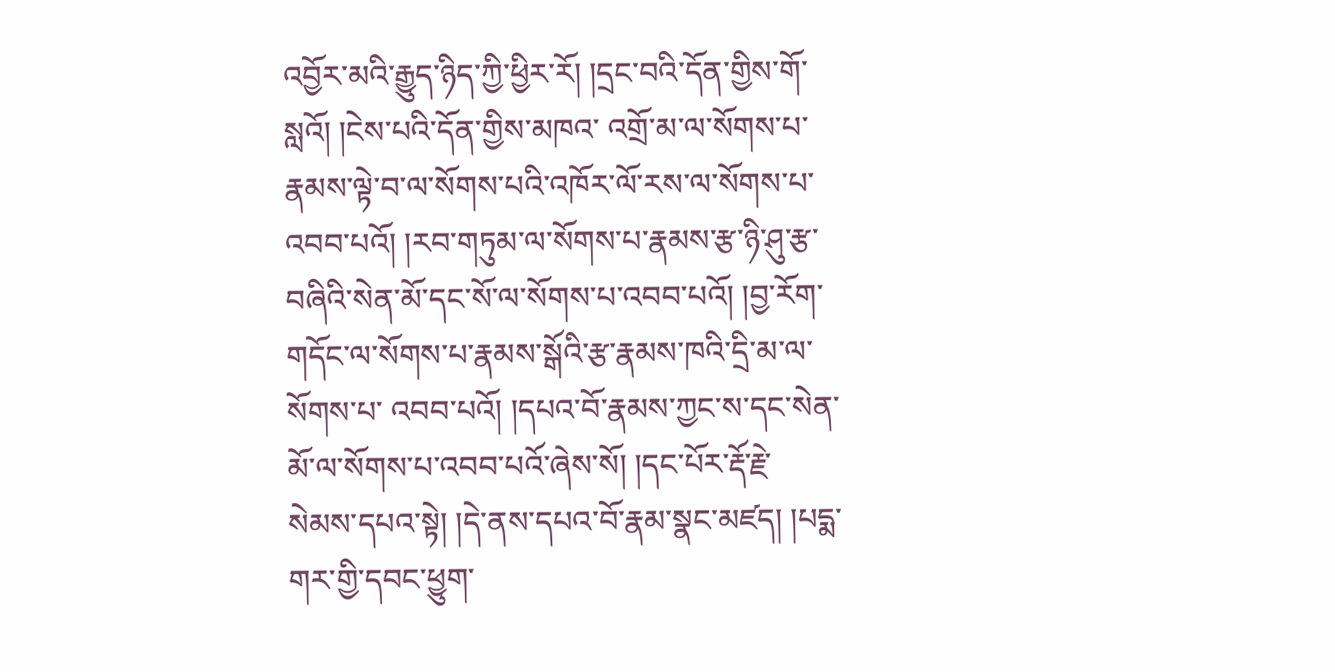འབྱོར་མའི་རྒྱུད་ཉིད་ཀྱི་ཕྱིར་རོ། །དྲང་བའི་དོན་གྱིས་གོ་སླའོ། །ངེས་པའི་དོན་གྱིས་མཁའ་ འགྲོ་མ་ལ་སོགས་པ་རྣམས་ལྟེ་བ་ལ་སོགས་པའི་འཁོར་ལོ་རས་ལ་སོགས་པ་འབབ་པའོ། །རབ་གཏུམ་ལ་སོགས་པ་རྣམས་རྩ་ཉི་ཤུ་རྩ་བཞིའི་སེན་མོ་དང་སོ་ལ་སོགས་པ་འབབ་པའོ། །བྱ་རོག་གདོང་ལ་སོགས་པ་རྣམས་སྒོའི་རྩ་རྣམས་ཁའི་དྲི་མ་ལ་སོགས་པ་ འབབ་པའོ། །དཔའ་བོ་རྣམས་ཀྱང་ས་དང་སེན་མོ་ལ་སོགས་པ་འབབ་པའོ་ཞེས་སོ། །དང་པོར་རྡོ་རྗེ་སེམས་དཔའ་སྟེ། །དེ་ནས་དཔའ་བོ་རྣམ་སྣང་མཛད། །པདྨ་གར་གྱི་དབང་ཕྱུག་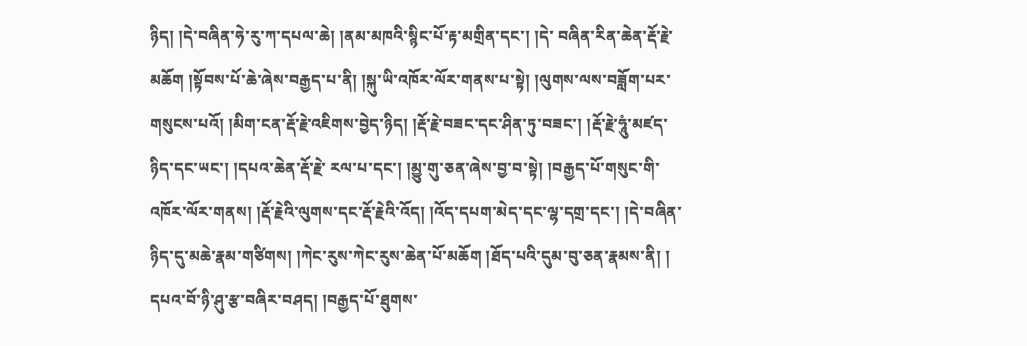ཉིད། །དེ་བཞིན་ཧེ་རུ་ཀ་དཔལ་ཆེ། །ནམ་མཁའི་སྙིང་པོ་རྟ་མགྲིན་དང་། །དེ་ བཞིན་རིན་ཆེན་རྡོ་རྗེ་མཆོག །སྟོབས་པོ་ཆེ་ཞེས་བརྒྱད་པ་ནི། །སྐུ་ཡི་འཁོར་ལོར་གནས་པ་སྟེ། །ལུགས་ལས་བཟློག་པར་གསུངས་པའོ། །མིག་ངན་རྡོ་རྗེ་འཇིགས་བྱེད་ཉིད། །རྡོ་རྗེ་བཟང་དང་ཤིན་ཏུ་བཟང་། །རྡོ་རྗེ་ཧཱུཾ་མཛད་ཉིད་དང་ཡང་། །དཔའ་ཆེན་རྡོ་རྗེ་ རལ་པ་དང་། །མྱུ་གུ་ཅན་ཞེས་བྱ་བ་སྟེ། །བརྒྱད་པོ་གསུང་གི་འཁོར་ལོར་གནས། །རྡོ་རྗེའི་ལུགས་དང་རྡོ་རྗེའི་འོད། །འོད་དཔག་མེད་དང་ལྷ་དགྲ་དང་། །དེ་བཞིན་ཉིད་དུ་མཆེ་རྣམ་གཙིགས། །ཀེང་རུས་ཀེང་རུས་ཆེན་པོ་མཆོག །ཐོད་པའི་དུམ་བུ་ཅན་རྣམས་ནི། ། དཔའ་བོ་ཉི་ཤུ་རྩ་བཞིར་བཤད། །བརྒྱད་པོ་ཐུགས་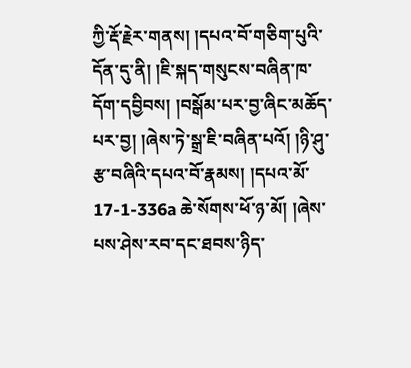ཀྱི་རྡོ་རྗེར་གནས། །དཔའ་བོ་གཅིག་པུའི་དོན་དུ་ནི། །ཇི་སྐད་གསུངས་བཞིན་ཁ་དོག་དབྱིབས། །བསྒོམ་པར་བྱ་ཞིང་མཆོད་པར་བྱ། །ཞེས་ཏེ་སྒྲ་ཇི་བཞིན་པའོ། །ཉི་ཤུ་རྩ་བཞིའི་དཔའ་བོ་རྣམས། །དཔའ་མོ་ 17-1-336a ཆེ་སོགས་ཕོ་ཉ་མོ། །ཞེས་པས་ཤེས་རབ་དང་ཐབས་ཉིད་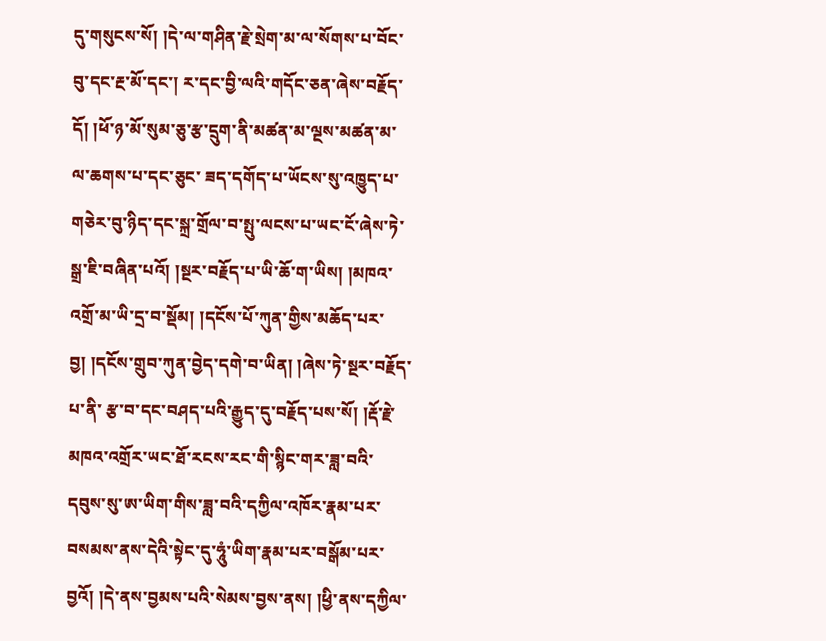དུ་གསུངས་སོ། །དེ་ལ་གཤིན་རྗེ་སྲེག་མ་ལ་སོགས་པ་བོང་བུ་དང་རྔ་མོ་དང་། ར་དང་བྱི་ལའི་གདོང་ཅན་ཞེས་བརྗོད་དོ། །ཕོ་ཉ་མོ་སུམ་ཅུ་རྩ་དྲུག་ནི་མཚན་མ་ལྔས་མཚན་མ་ལ་ཆགས་པ་དང་ཅུང་ ཟད་དགོད་པ་ཡོངས་སུ་འཁྱུད་པ་གཅེར་བུ་ཉིད་དང་སྐྲ་གྲོལ་བ་སྤུ་ལངས་པ་ཡང་ངོ་ཞེས་ཏེ་སྒྲ་ཇི་བཞིན་པའོ། །སྔར་བརྗོད་པ་ཡི་ཆོ་ག་ཡིས། །མཁའ་འགྲོ་མ་ཡི་དྲ་བ་སྡོམ། །དངོས་པོ་ཀུན་གྱིས་མཆོད་པར་བྱ། །དངོས་གྲུབ་ཀུན་བྱེད་དགེ་བ་ཡིན། །ཞེས་ཏེ་སྔར་བརྗོད་པ་ནི་ རྩ་བ་དང་བཤད་པའི་རྒྱུད་དུ་བརྗོད་པས་སོ། །རྡོ་རྗེ་མཁའ་འགྲོར་ཡང་ཐོ་རངས་རང་གི་སྙིང་གར་ཟླ་བའི་དབུས་སུ་ཨ་ཡིག་གིས་ཟླ་བའི་དཀྱིལ་འཁོར་རྣམ་པར་བསམས་ནས་དེའི་སྟེང་དུ་ཧཱུཾ་ཡིག་རྣམ་པར་བསྒོམ་པར་བྱའོ། །དེ་ནས་བྱམས་པའི་སེམས་བྱས་ནས། །ཕྱི་ནས་དཀྱིལ་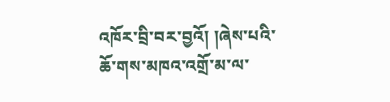འཁོར་བྲི་བར་བྱའོ། །ཞེས་པའི་ཆོ་གས་མཁའ་འགྲོ་མ་ལ་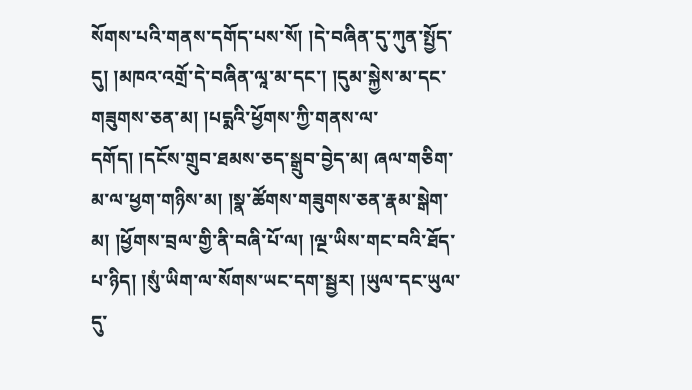སོགས་པའི་གནས་དགོད་པས་སོ། །དེ་བཞིན་དུ་ཀུན་སྤྱོད་དུ། །མཁའ་འགྲོ་དེ་བཞིན་ལཱ་མ་དང་། །དུམ་སྐྱེས་མ་དང་གཟུགས་ཅན་མ། །པདྨའི་ཕྱོགས་ཀྱི་གནས་ལ་དགོད། །དངོས་གྲུབ་ཐམས་ཅད་སྒྲུབ་བྱེད་མ། ཞལ་གཅིག་མ་ལ་ཕྱག་གཉིས་མ། །སྣ་ཚོགས་གཟུགས་ཅན་རྣམ་སྒེག་མ། །ཕྱོགས་བྲལ་གྱི་ནི་བཞི་པོ་ལ། །ལྔ་ཡིས་གང་བའི་ཐོད་པ་ཉིད། །སུཾ་ཡིག་ལ་སོགས་ཡང་དག་སྦྱར། །ཡུལ་དང་ཡུལ་དུ་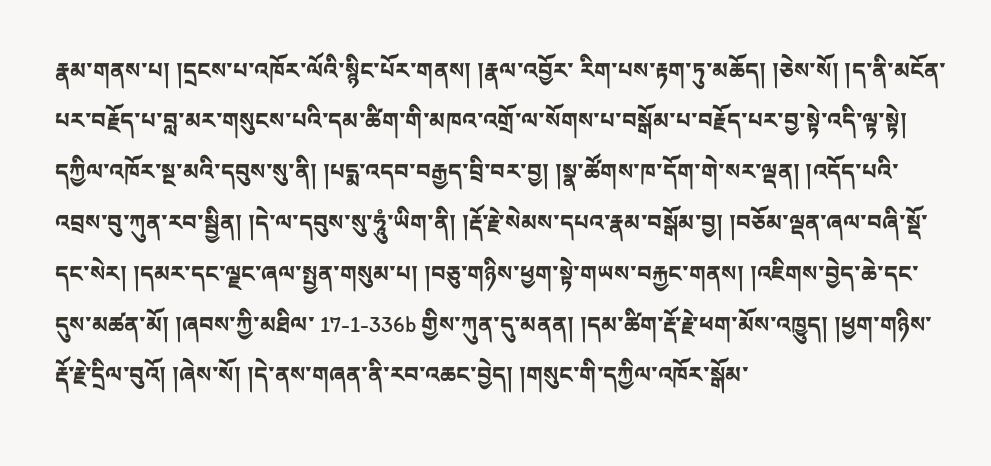རྣམ་གནས་པ། །དྲངས་པ་འཁོར་ལོའི་སྙིང་པོར་གནས། །རྣལ་འབྱོར་ རིག་པས་རྟག་ཏུ་མཆོད། །ཅེས་སོ། །ད་ནི་མངོན་པར་བརྗོད་པ་བླ་མར་གསུངས་པའི་དམ་ཚིག་གི་མཁའ་འགྲོ་ལ་སོགས་པ་བསྒོམ་པ་བརྗོད་པར་བྱ་སྟེ་འདི་ལྟ་སྟེ། དཀྱིལ་འཁོར་སྔ་མའི་དབུས་སུ་ནི། །པདྨ་འདབ་བརྒྱད་བྲི་བར་བྱ། །སྣ་ཚོགས་ཁ་དོག་གེ་སར་ལྡན། །འདོད་པའི་ འབྲས་བུ་ཀུན་རབ་སྦྱིན། །དེ་ལ་དབུས་སུ་ཧཱུཾ་ཡིག་ནི། །རྡོ་རྗེ་སེམས་དཔའ་རྣམ་བསྒོམ་བྱ། །བཅོམ་ལྡན་ཞལ་བཞི་སྡོ་དང་སེར། །དམར་དང་ལྗང་ཞལ་སྤྱན་གསུམ་པ། །བཅུ་གཉིས་ཕྱག་སྟེ་གཡས་བརྐྱང་གནས། །འཇིགས་བྱེད་ཆེ་དང་དུས་མཚན་མོ། །ཞབས་ཀྱི་མཐིལ་ 17-1-336b གྱིས་ཀུན་དུ་མནན། །དམ་ཚིག་རྡོ་རྗེ་ཕག་མོས་འཁྱུད། །ཕྱག་གཉིས་རྡོ་རྗེ་དྲིལ་བུའོ། །ཞེས་སོ། །དེ་ནས་གཞན་ནི་རབ་འཆང་བྱེད། །གསུང་གི་དཀྱིལ་འཁོར་སྒོམ་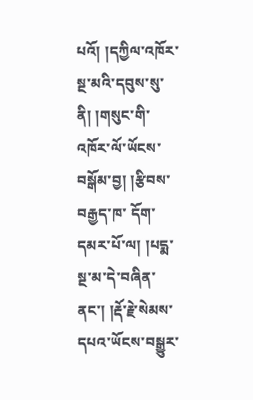པའོ། །དཀྱིལ་འཁོར་སྔ་མའི་དབུས་སུ་ནི། །གསུང་གི་འཁོར་ལོ་ཡོངས་བསྒོམ་བྱ། །རྩིབས་བརྒྱད་ཁ་ དོག་དམར་པོ་ལ། །པདྨ་སྔ་མ་དེ་བཞིན་ནང་། །རྡོ་རྗེ་སེམས་དཔའ་ཡོངས་བསྒྱུར་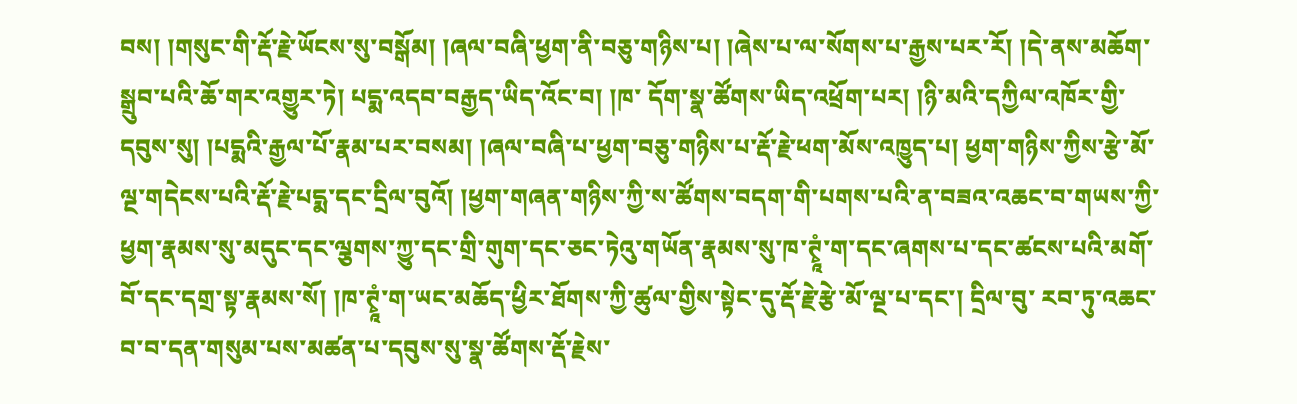བས། །གསུང་གི་རྡོ་རྗེ་ཡོངས་སུ་བསྒོམ། །ཞལ་བཞི་ཕྱག་ནི་བཅུ་གཉིས་པ། །ཞེས་པ་ལ་སོགས་པ་རྒྱས་པར་རོ། །དེ་ནས་མཆོག་སྒྲུབ་པའི་ཆོ་གར་འགྱུར་ཏེ། པདྨ་འདབ་བརྒྱད་ཡིད་འོང་བ། །ཁ་ དོག་སྣ་ཚོགས་ཡིད་འཕྲོག་པར། །ཉི་མའི་དཀྱིལ་འཁོར་གྱི་དབུས་སུ། །པདྨའི་རྒྱལ་པོ་རྣམ་པར་བསམ། །ཞལ་བཞི་པ་ཕྱག་བཅུ་གཉིས་པ་རྡོ་རྗེ་ཕག་མོས་འཁྱུད་པ། ཕྱག་གཉིས་ཀྱིས་རྩེ་མོ་ལྔ་གདེངས་པའི་རྡོ་རྗེ་པདྨ་དང་དྲིལ་བུའོ། །ཕྱག་གཞན་གཉིས་ཀྱི་ས་ཚོགས་བདག་གི་པགས་པའི་ན་བཟའ་འཆང་བ་གཡས་ཀྱི་ཕྱག་རྣམས་སུ་མདུང་དང་ལྕགས་ཀྱུ་དང་གྲི་གུག་དང་ཅང་ཏེའུ་གཡོན་རྣམས་སུ་ཁ་ཊྭཱཾ་ག་དང་ཞགས་པ་དང་ཚངས་པའི་མགོ་བོ་དང་དགྲ་སྟ་རྣམས་སོ། །ཁ་ཊྭཱཾ་ག་ཡང་མཆོད་ཕྱིར་ཐོགས་ཀྱི་ཚུལ་གྱིས་སྟེང་དུ་རྡོ་རྗེ་རྩེ་མོ་ལྔ་པ་དང་། དྲིལ་བུ་ རབ་ཏུ་འཆང་བ་བ་དན་གསུམ་པས་མཚན་པ་དབུས་སུ་སྣ་ཚོགས་རྡོ་རྗེས་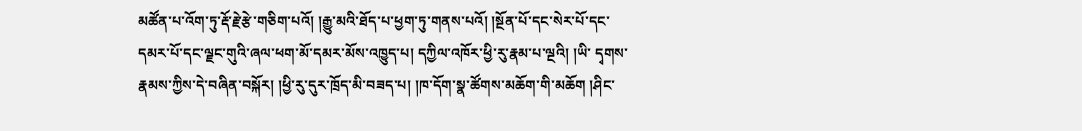མཚོན་པ་འོག་ཏུ་རྡོ་རྗེ་རྩེ་གཅིག་པའོ། །རྒྱུ་མའི་ཐོད་པ་ཕྱག་ཏུ་གནས་པའོ། །སྔོན་པོ་དང་སེར་པོ་དང་དམར་པོ་དང་ལྗང་གུའི་ཞལ་ཕག་མོ་དམར་མོས་འཁྱུད་པ། དཀྱིལ་འཁོར་ཕྱི་རུ་རྣམ་པ་ལྔའི། །ཡི་ དྭགས་རྣམས་ཀྱིས་དེ་བཞིན་བསྐོར། །ཕྱི་རུ་དུར་ཁྲོད་མི་བཟད་པ། །ཁ་དོག་སྣ་ཚོགས་མཆོག་གི་མཆོག །ཤིང་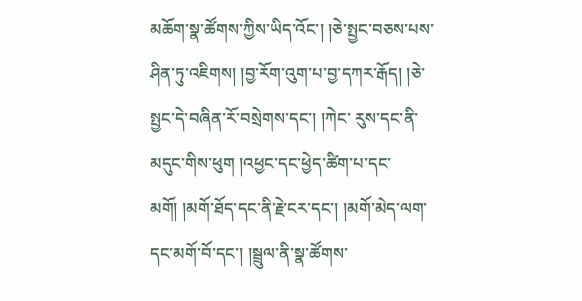མཆོག་སྣ་ཚོགས་ཀྱིས་ཡིད་འོང་། །ཅེ་སྤྱང་བཅས་པས་ཤིན་ཏུ་འཇིགས། །བྱ་རོག་འུག་པ་བྱ་དཀར་རྒོད། །ཅེ་སྤྱང་དེ་བཞིན་རོ་བསྲེགས་དང་། །ཀེང་ རུས་དང་ནི་མདུང་གིས་ཕུག །འཕྱང་དང་ཕྱེད་ཚིག་པ་དང་མགོ། །མགོ་ཐོད་དང་ནི་རྗེ་ངར་དང་། །མགོ་མེད་ལག་དང་མགོ་བོ་དང་། །སྦྲུལ་ནི་སྣ་ཚོགས་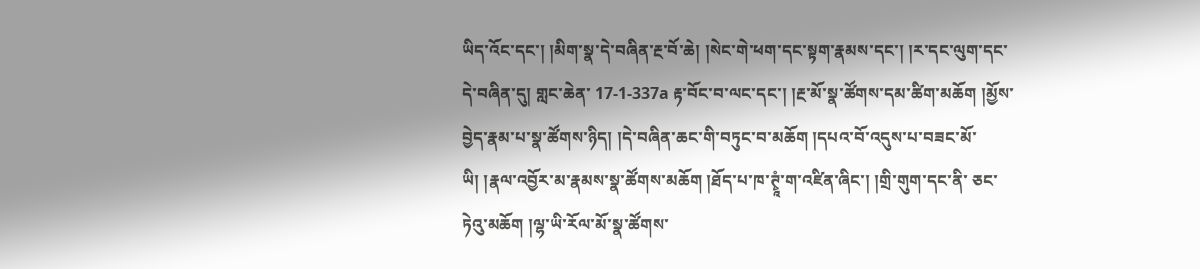ཡིད་འོང་དང་། །མིག་སྣ་དེ་བཞིན་རྔ་བོ་ཆེ། །སེང་གེ་ཕག་དང་སྟག་རྣམས་དང་། །ར་དང་ལུག་དང་དེ་བཞིན་དུ། གླང་ཆེན་ 17-1-337a རྟ་བོང་བ་ལང་དང་། །རྔ་མོ་སྣ་ཚོགས་དམ་ཚིག་མཆོག །མྱོས་བྱེད་རྣམ་པ་སྣ་ཚོགས་ཉིད། །དེ་བཞིན་ཆང་གི་བཏུང་བ་མཆོག །དཔའ་བོ་འདུས་པ་བཟང་མོ་ཡི། །རྣལ་འབྱོར་མ་རྣམས་སྣ་ཚོགས་མཆོག །ཐོད་པ་ཁ་ཊྭཱཾ་ག་འཛིན་ཞིང་། །གྲི་གུག་དང་ནི་ ཅང་ཏེའུ་མཆོག །ལྷ་ཡི་རོལ་མོ་སྣ་ཚོགས་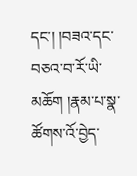དང་། །བཟའ་དང་བཅའ་བ་རོ་ཡི་མཆོག །རྣམ་པ་སྣ་ཚོགས་འོ་བྱེད་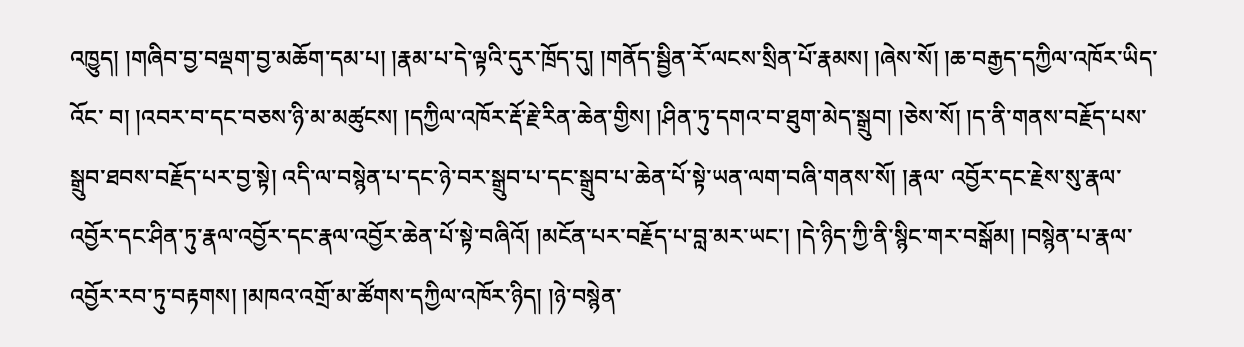འཁྱུད། །གཞིབ་བྱ་བལྡག་བྱ་མཆོག་དམ་པ། །རྣམ་པ་དེ་ལྟའི་དུར་ཁྲོད་དུ། །གནོད་སྦྱིན་རོ་ལངས་སྲིན་པོ་རྣམས། །ཞེས་སོ། །ཆ་བརྒྱད་དཀྱིལ་འཁོར་ཡིད་འོང་ བ། །འབར་བ་དང་བཅས་ཉི་མ་མཚུངས། །དཀྱིལ་འཁོར་རྡོ་རྗེ་རིན་ཆེན་གྱིས། །ཤིན་ཏུ་དགའ་བ་ཐུག་མེད་སྒྲུབ། །ཅེས་སོ། །ད་ནི་གནས་བརྗོད་པས་སྒྲུབ་ཐབས་བརྗོད་པར་བྱ་སྟེ། འདི་ལ་བསྙེན་པ་དང་ཉེ་བར་སྒྲུབ་པ་དང་སྒྲུབ་པ་ཆེན་པོ་སྟེ་ཡན་ལག་བཞི་གནས་སོ། །རྣལ་ འབྱོར་དང་རྗེས་སུ་རྣལ་འབྱོར་དང་ཤིན་ཏུ་རྣལ་འབྱོར་དང་རྣལ་འབྱོར་ཆེན་པོ་སྟེ་བཞིའོ། །མངོན་པར་བརྗོད་པ་བླ་མར་ཡང་། །དེ་ཉིད་ཀྱི་ནི་སྙིང་གར་བསྒོམ། །བསྙེན་པ་རྣལ་འབྱོར་རབ་ཏུ་བརྟགས། །མཁའ་འགྲོ་མ་ཚོགས་དཀྱིལ་འཁོར་ཉིད། །ཉེ་བསྙེན་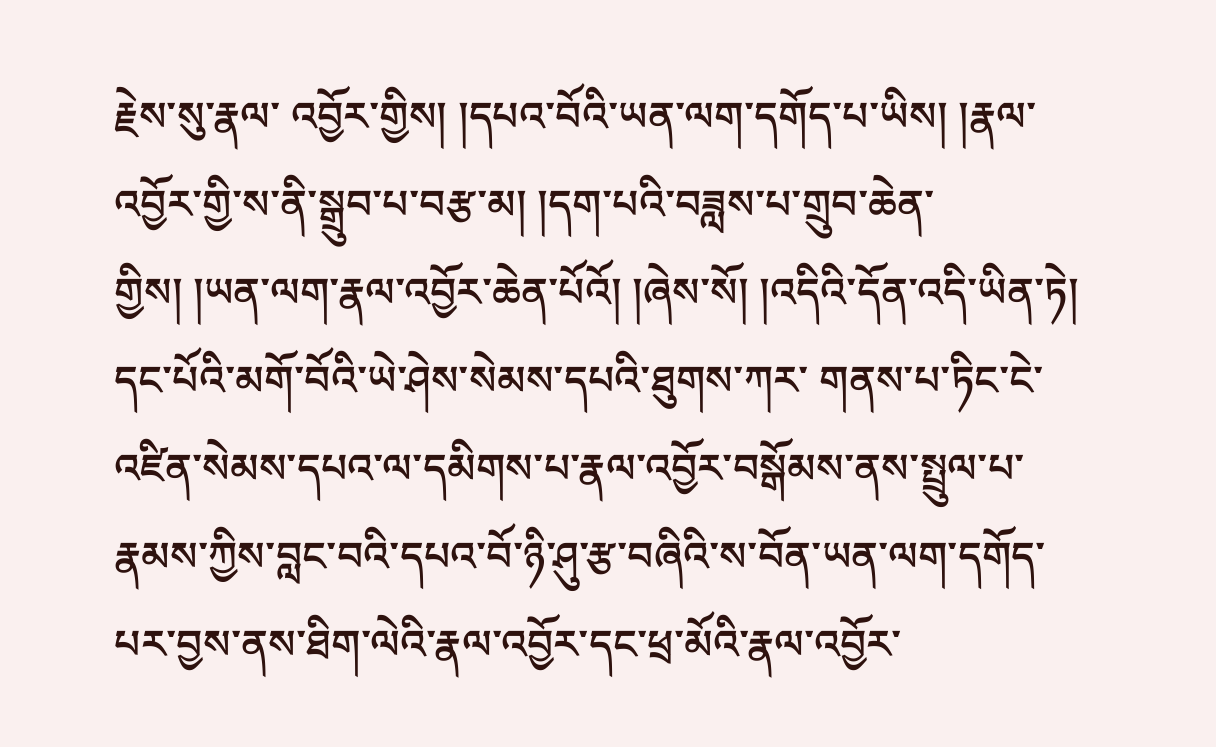རྗེས་སུ་རྣལ་ འབྱོར་གྱིས། །དཔའ་བོའི་ཡན་ལག་དགོད་པ་ཡིས། །རྣལ་འབྱོར་གྱི་ས་ནི་སྒྲུབ་པ་བརྩ་མ། །དག་པའི་བཟླས་པ་གྲུབ་ཆེན་གྱིས། །ཡན་ལག་རྣལ་འབྱོར་ཆེན་པོའོ། །ཞེས་སོ། །འདིའི་དོན་འདི་ཡིན་ཏེ། དང་པོའི་མགོ་བོའི་ཡེ་ཤེས་སེམས་དཔའི་ཐུགས་ཀར་ གནས་པ་ཏིང་ངེ་འཛིན་སེམས་དཔའ་ལ་དམིགས་པ་རྣལ་འབྱོར་བསྒོམས་ནས་སྤྲུལ་པ་རྣམས་ཀྱིས་བླང་བའི་དཔའ་བོ་ཉི་ཤུ་རྩ་བཞིའི་ས་བོན་ཡན་ལག་དགོད་པར་བྱས་ནས་ཐིག་ལེའི་རྣལ་འབྱོར་དང་ཕྲ་མོའི་རྣལ་འབྱོར་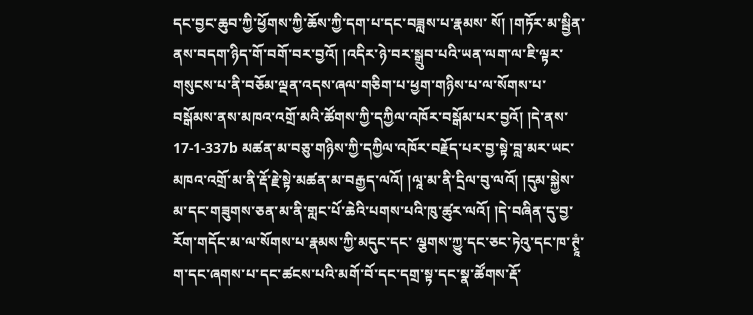དང་བྱང་ཆུབ་ཀྱི་ཕྱོགས་ཀྱི་ཆོས་ཀྱི་དག་པ་དང་བཟླས་པ་རྣམས་ སོ། །གཏོར་མ་སྦྱིན་ནས་བདག་ཉིད་གོ་བགོ་བར་བྱའོ། །འདིར་ཉེ་བར་སྒྲུབ་པའི་ཡན་ལག་ལ་ཇི་ལྟར་གསུངས་པ་ནི་བཅོམ་ལྡན་འདས་ཞལ་གཅིག་པ་ཕྱག་གཉིས་པ་ལ་སོགས་པ་བསྒོམས་ནས་མཁའ་འགྲོ་མའི་ཚོགས་ཀྱི་དཀྱིལ་འཁོར་བསྒོམ་པར་བྱའོ། །དེ་ནས་ 17-1-337b མཚན་མ་བཅུ་གཉིས་ཀྱི་དཀྱིལ་འཁོར་བརྗོད་པར་བྱ་སྟེ་བླ་མར་ཡང་མཁའ་འགྲོ་མ་ནི་རྡོ་རྗེ་སྟེ་མཚན་མ་བརྒྱད་ལའོ། །ལཱ་མ་ནི་དྲིལ་བུ་ལའོ། །དུམ་སྐྱེས་མ་དང་གཟུགས་ཅན་མ་ནི་གླང་པོ་ཆེའི་པགས་པའི་ཁུ་ཚུར་ལའོ། །དེ་བཞིན་དུ་བྱ་རོག་གདོང་མ་ལ་སོགས་པ་རྣམས་ཀྱི་མདུང་དང་ ལྕགས་ཀྱུ་དང་ཅང་ཏེའུ་དང་ཁ་ཊྭཱཾ་ག་དང་ཞགས་པ་དང་ཚངས་པའི་མགོ་བོ་དང་དགྲ་སྟ་དང་སྣ་ཚོགས་རྡོ་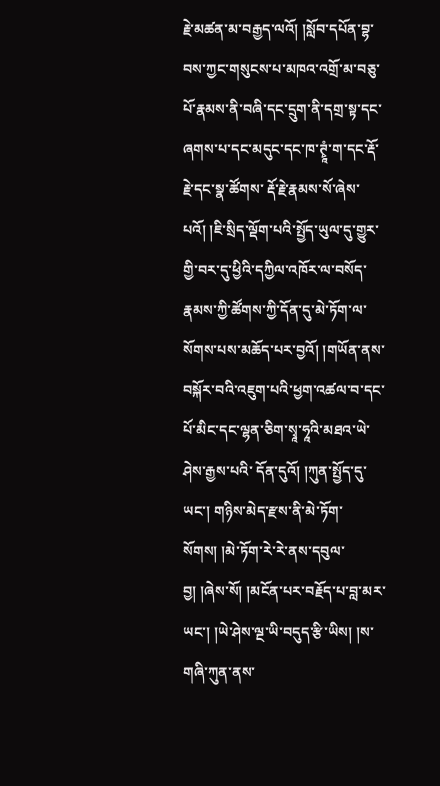རྗེ་མཚན་མ་བརྒྱད་ལའོ། །སློབ་དཔོན་བྷ་བས་ཀྱང་གསུངས་པ་མཁའ་འགྲོ་མ་བཅུ་པོ་རྣམས་ནི་བཞི་དང་དྲུག་ནི་དགྲ་སྟ་དང་ཞགས་པ་དང་མདུང་དང་ཁ་ཊྭཱཾ་ག་དང་རྡོ་རྗེ་དང་སྣ་ཚོགས་ རྡོ་རྗེ་རྣམས་སོ་ཞེས་པའོ། །ཇི་སྲིད་ལྡོག་པའི་སྤྱོད་ཡུལ་དུ་གྱུར་གྱི་བར་དུ་ཕྱིའི་དཀྱིལ་འཁོར་ལ་བསོད་རྣམས་ཀྱི་ཚོགས་ཀྱི་དོན་དུ་མེ་ཏོག་ལ་སོགས་པས་མཆོད་པར་བྱའོ། །གཡོན་ནས་བསྐོར་བའི་འཇུག་པའི་ཕྱག་འཚལ་བ་དང་པོ་མིང་དང་ལྷན་ཅིག་སྭཱ་ཧཱའི་མཐའ་ཡེ་ཤེས་རྒྱས་པའི་ དོན་དུའོ། །ཀུན་སྤྱོད་དུ་ཡང་། གཉིས་མེད་རྫས་ནི་མེ་ཏོག་སོགས། །མེ་ཏོག་རེ་རེ་ནས་དབུལ་བྱ། །ཞེས་སོ། །མངོན་པར་བརྗོད་པ་བླ་མར་ཡང་། །ཡེ་ཤེས་ལྔ་ཡི་བདུད་རྩི་ཡིས། །ས་གཞི་ཀུན་ནས་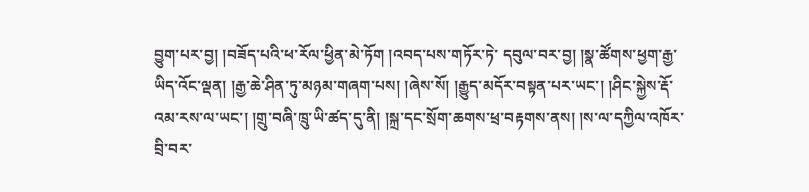བྱུག་པར་བྱ། །བཟོད་པའི་ཕ་རོལ་ཕྱིན་མེ་ཏོག །འབད་པས་གཏོར་ཏེ་ དབུལ་བར་བྱ། །སྣ་ཚོགས་ཕྱག་རྒྱ་ཡིད་འོང་ལྡན། །རྒྱ་ཆེ་ཤིན་ཏུ་མཉམ་གཞག་པས། །ཞེས་སོ། །རྒྱུད་མདོར་བསྟན་པར་ཡང་། །ཤིང་སྐྱེས་རྡོ་འམ་རས་ལ་ཡང་། །གྲུ་བཞི་ཁྲུ་ཡི་ཚད་དུ་ནི། །སྐྲ་དང་སྲོག་ཆགས་ཕྲ་བརྟགས་ནས། །ས་ལ་དཀྱིལ་འཁོར་བྲི་བར་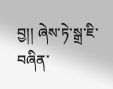བྱ།། ཞེས་ཏེ་སྒྲ་ཇི་བཞིན་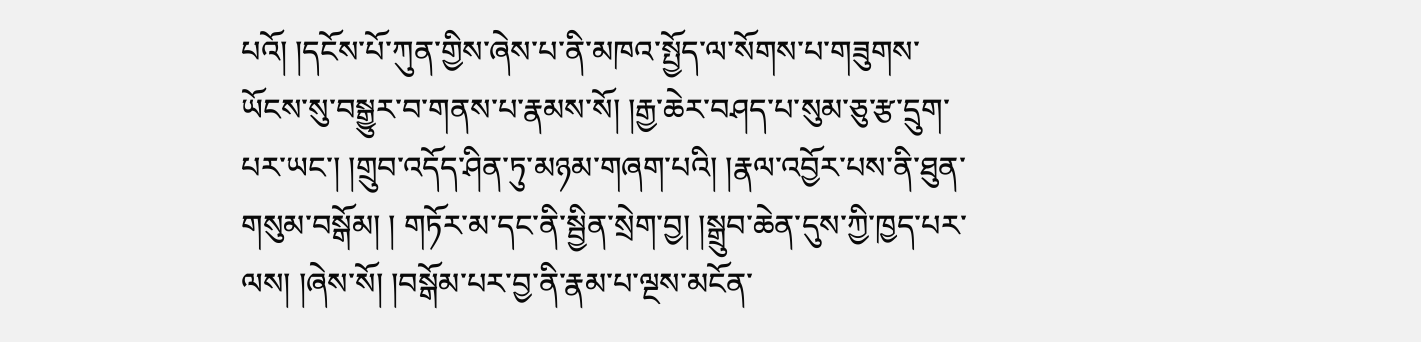པའོ། །དངོས་པོ་ཀུན་གྱིས་ཞེས་པ་ནི་མཁའ་སྤྱོད་ལ་སོགས་པ་གཟུགས་ཡོངས་སུ་བསྒྱུར་བ་གནས་པ་རྣམས་སོ། །རྒྱ་ཆེར་བཤད་པ་སུམ་ཅུ་རྩ་དྲུག་པར་ཡང་། །གྲུབ་འདོད་ཤིན་ཏུ་མཉམ་གཞག་པའི། །རྣལ་འབྱོར་པས་ནི་ཐུན་གསུམ་བསྒོམ། ། གཏོར་མ་དང་ནི་སྦྱིན་སྲེག་བྱ། །སྒྲུབ་ཆེན་དུས་ཀྱི་ཁྱད་པར་ལས། །ཞེས་སོ། །བསྒོམ་པར་བྱ་ནི་རྣམ་པ་ལྔས་མངོན་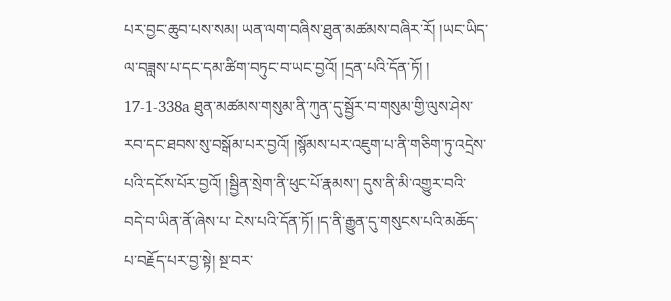པར་བྱང་ཆུབ་པས་སམ། ཡན་ལག་བཞིས་ཐུན་མཚམས་བཞིར་རོ། །ཡང་ཡིད་ལ་བཟླས་པ་དང་དམ་ཚིག་བཏུང་བ་ཡང་བྱའོ། །དྲན་པའི་དོན་ཏོ། ། 17-1-338a ཐུན་མཚམས་གསུམ་ནི་ཀུན་དུ་སྦྱོར་བ་གསུམ་གྱི་ལུས་ཤེས་རབ་དང་ཐབས་སུ་བསྒོམ་པར་བྱའོ། །སྙོམས་པར་འཇུག་པ་ནི་གཅིག་ཏུ་འདྲེས་པའི་དངོས་པོར་བྱའོ། །སྦྱིན་སྲེག་ནི་ཕུང་པོ་རྣམས་། དུས་ནི་མི་འགྱུར་བའི་བདེ་བ་ཡིན་ནོ་ཞེས་པ་ ངེས་པའི་དོན་ཏོ། །ད་ནི་རྒྱུན་དུ་གསུངས་པའི་མཆོད་པ་བརྗོད་པར་བྱ་སྟེ། སྔ་བར་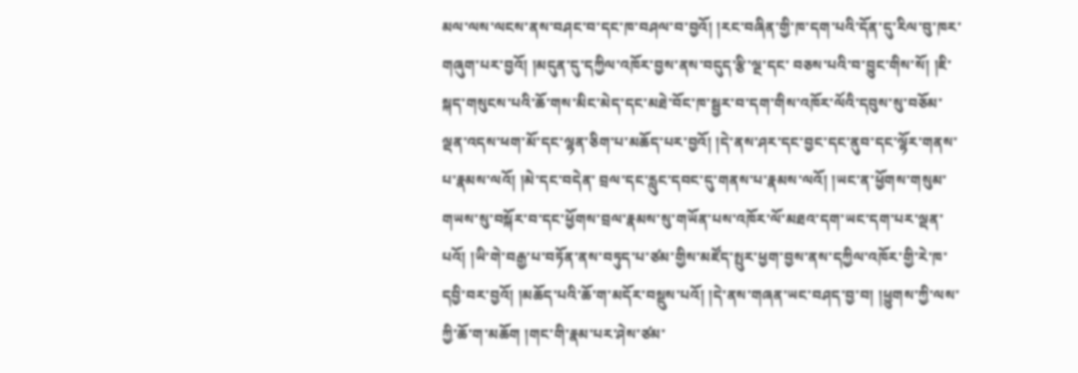མལ་ལས་ལངས་ནས་བཤང་བ་དང་ཁ་བཤལ་བ་བྱའོ། །རང་བཞིན་གྱི་ཁ་དག་པའི་དོན་དུ་རིལ་བུ་ཁར་གཞུག་པར་བྱའོ། །མདུན་དུ་དཀྱིལ་འཁོར་བྱས་ནས་བདུད་རྩི་ལྔ་དང་ བཅས་པའི་བ་བྱུང་གིས་སོ། །ཇི་སྐད་གསུངས་པའི་ཆོ་གས་མིང་མེད་དང་མཐེ་བོང་ཁ་སྦྱར་བ་དག་གིས་འཁོར་ལོའི་དབུས་སུ་བཅོམ་ལྡན་འདས་ཕག་མོ་དང་ལྷན་ཅིག་པ་མཆོད་པར་བྱའོ། །དེ་ནས་ཤར་དང་བྱང་དང་ནུབ་དང་ལྷོར་གནས་པ་རྣམས་ལའོ། །མེ་དང་བདེན་ བྲལ་དང་རླུང་དབང་དུ་གནས་པ་རྣམས་ལའོ། །ཡང་ན་ཕྱོགས་གསུམ་གཡས་སུ་བསྐོར་བ་དང་ཕྱོགས་བྲལ་རྣམས་སུ་གཡོན་པས་འཁོར་ལོ་མཐའ་དག་ཡང་དག་པར་ལྡན་པའོ། །ཡི་གེ་བརྒྱ་པ་བཏོན་ནས་བཏུད་པ་ཙམ་གྱིས་མཛོད་སྤུར་ཕྱག་བྱས་ནས་དཀྱིལ་འཁོར་གྱི་རེ་ཁ་ དབྱི་བར་བྱའོ། །མཆོད་པའི་ཆོ་ག་མདོར་བསྡུས་པའོ། །དེ་ནས་གཞན་ཡང་བཤད་བྱ་བ། །ཕྱུགས་ཀྱི་ལས་ཀྱི་ཆོ་ག་མཆོག །གང་གི་རྣམ་པར་ཤེས་ཙམ་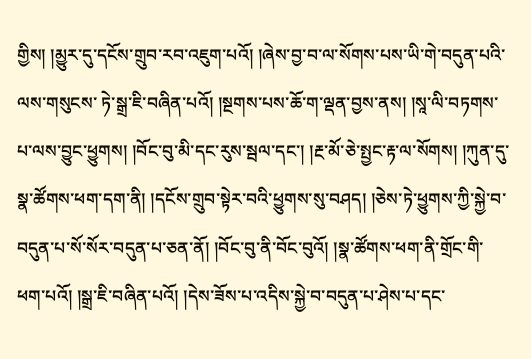གྱིས། །མྱུར་དུ་དངོས་གྲུབ་རབ་འཇུག་པའོ། །ཞེས་བྱ་བ་ལ་སོགས་པས་ཡི་གེ་བདུན་པའི་ལས་གསུངས་ ཏེ་སྒྲ་ཇི་བཞིན་པའོ། །སྔགས་པས་ཆོ་ག་ལྡན་བྱས་ནས། །སཱ་ལི་བཏགས་པ་ལས་བྱུང་ཕྱུགས། །བོང་བུ་མི་དང་རུས་སྦལ་དང་། །རྔ་མོ་ཅེ་སྤྱང་རྟ་ལ་སོགས། །ཀུན་དུ་སྣ་ཚོགས་ཕག་དག་ནི། །དངོས་གྲུབ་སྟེར་བའི་ཕྱུགས་སུ་བཤད། །ཅེས་ཏེ་ཕྱུགས་ཀྱི་སྐྱེ་བ་ བདུན་པ་སོ་སོར་བདུན་པ་ཅན་ནོ། །བོང་བུ་ནི་བོང་བུའོ། །སྣ་ཚོགས་ཕག་ནི་གྲོང་གི་ཕག་པའོ། །སྒྲ་ཇི་བཞིན་པའོ། །དེས་ཟོས་པ་འདིས་སྐྱེ་བ་བདུན་པ་ཤེས་པ་དང་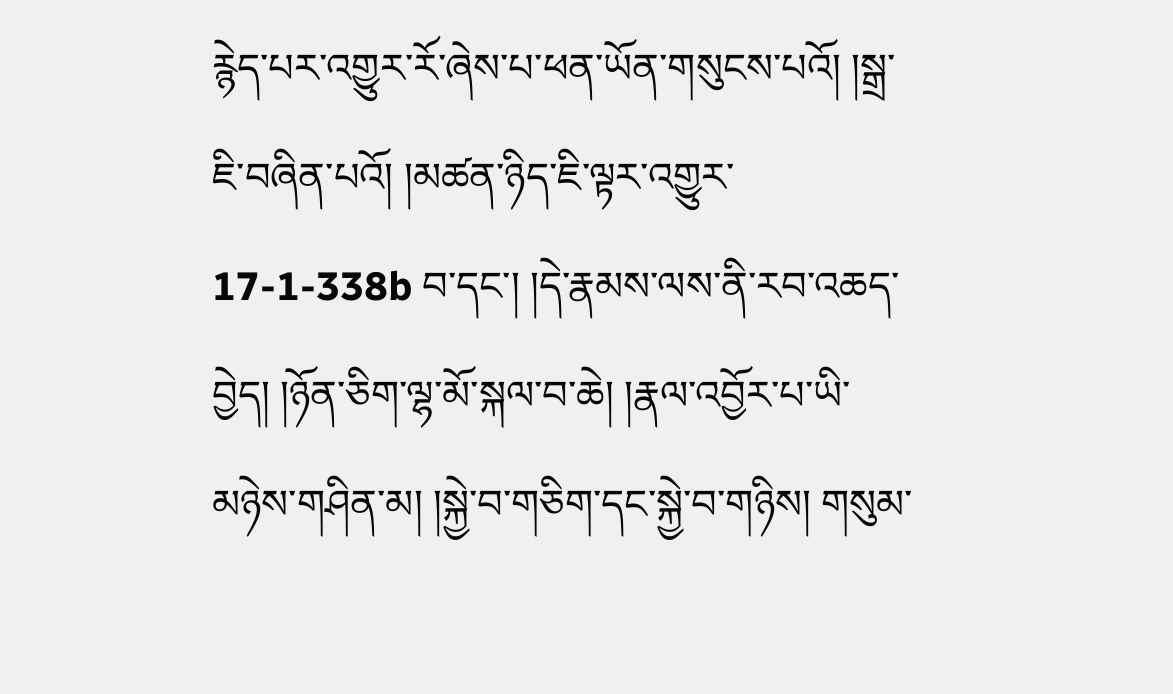རྙེད་པར་འགྱུར་རོ་ཞེས་པ་ཕན་ཡོན་གསུངས་པའོ། །སྒྲ་ཇི་བཞིན་པའོ། །མཚན་ཉིད་ཇི་ལྟར་འགྱུར་ 17-1-338b བ་དང་། །དེ་རྣམས་ལས་ནི་རབ་འཆད་བྱེད། །ཉོན་ཅིག་ལྷ་མོ་སྐལ་བ་ཆེ། །རྣལ་འབྱོར་པ་ཡི་མཉེས་གཤིན་མ། །སྐྱེ་བ་གཅིག་དང་སྐྱེ་བ་གཉིས། གསུམ་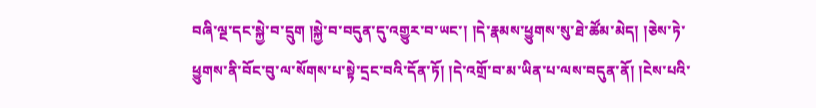བཞི་ལྔ་དང་སྐྱེ་བ་དྲུག །སྐྱེ་བ་བདུན་དུ་འགྱུར་བ་ཡང་། །དེ་རྣམས་ཕྱུགས་སུ་ཐེ་ཚོམ་མེད། །ཅེས་ཏེ་ ཕྱུགས་ནི་བོང་བུ་ལ་སོགས་པ་སྟེ་དྲང་བའི་དོན་ཏོ། །དེ་འགྲོ་བ་མ་ཡིན་པ་ལས་བདུན་ནོ། །ངེས་པའི་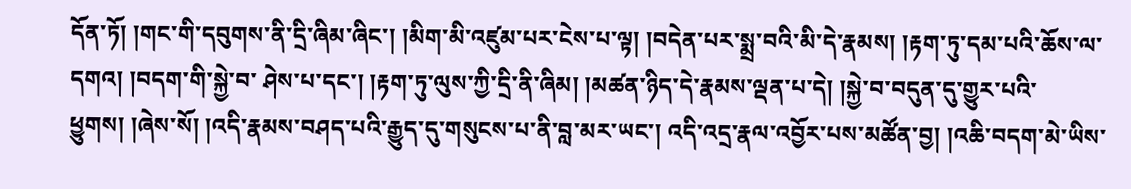དོན་ཏོ། །གང་གི་དབུགས་ནི་དྲི་ཞིམ་ཞིང་། །མིག་མི་འཛུམ་པར་ངེས་པ་ལྟ། །བདེན་པར་སྨྲ་བའི་མི་དེ་རྣམས། །རྟག་ཏུ་དམ་པའི་ཆོས་ལ་དགའ། །བདག་གི་སྐྱེ་བ་ ཤེས་པ་དང་། །རྟག་ཏུ་ལུས་ཀྱི་དྲི་ནི་ཞིམ། །མཚན་ཉིད་དེ་རྣམས་ལྡན་པ་དེ། །སྐྱེ་བ་བདུན་དུ་གྱུར་པའི་ཕྱུགས། །ཞེས་སོ། །འདི་རྣམས་བཤད་པའི་རྒྱུད་དུ་གསུངས་པ་ནི་བླ་མར་ཡང་། འདི་འདྲ་རྣལ་འབྱོར་པས་མཚོན་བྱ། །འཆི་བདག་མེ་ཡིས་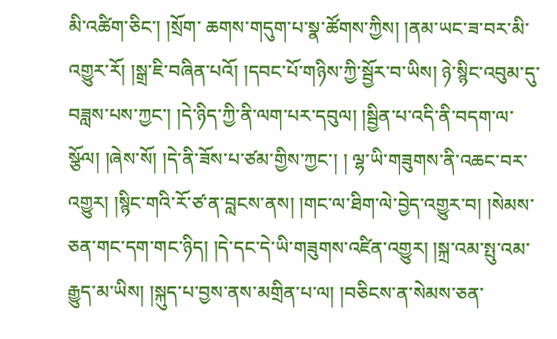མི་འཚིག་ཅིང་། །སྲོག་ ཆགས་གདུག་པ་སྣ་ཚོགས་ཀྱིས། །ནམ་ཡང་ཟ་བར་མི་འགྱུར་རོ། །སྒྲ་ཇི་བཞིན་པའོ། །དབང་པོ་གཉིས་ཀྱི་སྦྱོར་བ་ཡིས། ཉེ་སྙིང་འབུམ་དུ་བཟླས་པས་ཀྱང་། །དེ་ཉིད་ཀྱི་ནི་ལག་པར་དབུལ། །སྦྱིན་པ་འདི་ནི་བདག་ལ་སྩོལ། །ཞེས་སོ། །དེ་ནི་ཟོས་པ་ཙམ་གྱིས་ཀྱང་། ། ལྷ་ཡི་གཟུགས་ནི་འཆང་བར་འགྱུར། །སྙིང་གའི་རོ་ཙ་ན་བླངས་ནས། །གང་ལ་ཐིག་ལེ་བྱེད་འགྱུར་བ། །སེམས་ཅན་གང་དག་གང་ཉིད། །དེ་དང་དེ་ཡི་གཟུགས་འཛིན་འགྱུར། །སྐྲ་འམ་སྤུ་འམ་རྒྱུད་མ་ཡིས། །སྐུད་པ་བྱས་ནས་མགྲིན་པ་ལ། །བཅིངས་ན་སེམས་ཅན་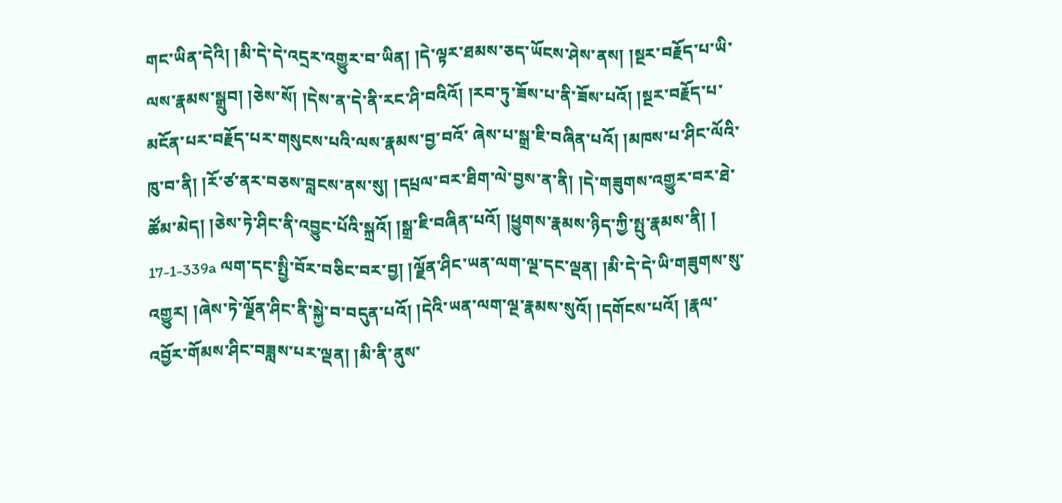གང་ཡིན་དེའི། །མི་དེ་དེ་འདྲར་འགྱུར་བ་ཡིན། །དེ་ལྟར་ཐམས་ཅད་ཡོངས་ཤེས་ནས། །སྔར་བརྗོད་པ་ཡི་ལས་རྣམས་སྒྲུབ། །ཅེས་སོ། །དེས་ན་དེ་ནི་རང་ཤི་བའིའོ། །རབ་ཏུ་ཟོས་པ་ནི་ཟོས་པའོ། །སྔར་བརྗོད་པ་མངོན་པར་བརྗོད་པར་གསུངས་པའི་ལས་རྣམས་བྱ་བའོ་ ཞེས་པ་སྒྲ་ཇི་བཞིན་པའོ། །མཁས་པ་ཤིང་ལོའི་ཁུ་བ་ནི། །རོ་ཙ་ནར་བཅས་བླངས་ནས་སུ། །དཔྲལ་བར་ཐིག་ལེ་བྱས་ན་ནི། །དེ་གཟུགས་འགྱུར་བར་ཐེ་ཚོམ་མེད། །ཅེས་ཏེ་ཤིང་ནི་འབྱུང་པོའི་སྐྲའོ། །སྒྲ་ཇི་བཞིན་པའོ། །ཕྱུགས་རྣམས་ཉིད་ཀྱི་སྤུ་རྣམས་ནི། ། 17-1-339a ལག་དང་སྤྱི་བོར་བཅིང་བར་བྱ། །ལྗོན་ཤིང་ཡན་ལག་ལྔ་དང་ལྡན། །མི་དེ་དེ་ཡི་གཟུགས་སུ་འགྱུར། །ཞེས་ཏེ་ལྗོན་ཤིང་ནི་སྐྱེ་བ་བདུན་པའོ། །དེའི་ཡན་ལག་ལྔ་རྣམས་སུའོ། །དགོངས་པའོ། །རྣལ་འབྱོར་གོམས་ཤིང་བཟླས་པར་ལྡན། །མི་ནི་ནུས་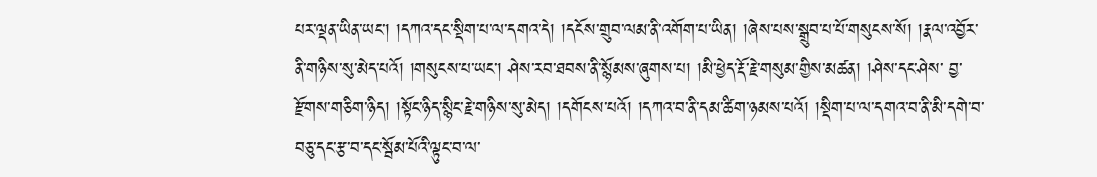པར་ལྡན་ཡིན་ཡང་། །དཀའ་དང་སྡིག་པ་ལ་དགའ་དེ། །དངོས་གྲུབ་ལམ་ནི་འགོག་པ་ཡིན། །ཞེས་པས་སྒྲུབ་པ་པོ་གསུངས་སོ། །རྣལ་འབྱོར་ནི་གཉིས་སུ་མེད་པའོ། །གསུངས་པ་ཡང་། ཤེས་རབ་ཐབས་ནི་སྙོམས་ཞུགས་པ། །མི་ཕྱེད་རྡོ་རྗེ་གསུམ་གྱིས་མཚན། །ཤེས་དང་ཤེས་ བྱ་རྫོགས་གཅིག་ཉིད། །སྟོང་ཉིད་སྙིང་རྗེ་གཉིས་སུ་མེད། །དགོངས་པའོ། །དཀའ་བ་ནི་དམ་ཚིག་ཉམས་པའོ། །སྡིག་པ་ལ་དགའ་བ་ནི་མི་དགེ་བ་བཅུ་དང་རྩ་བ་དང་སྦོམ་པོའི་ལྟུང་བ་ལ་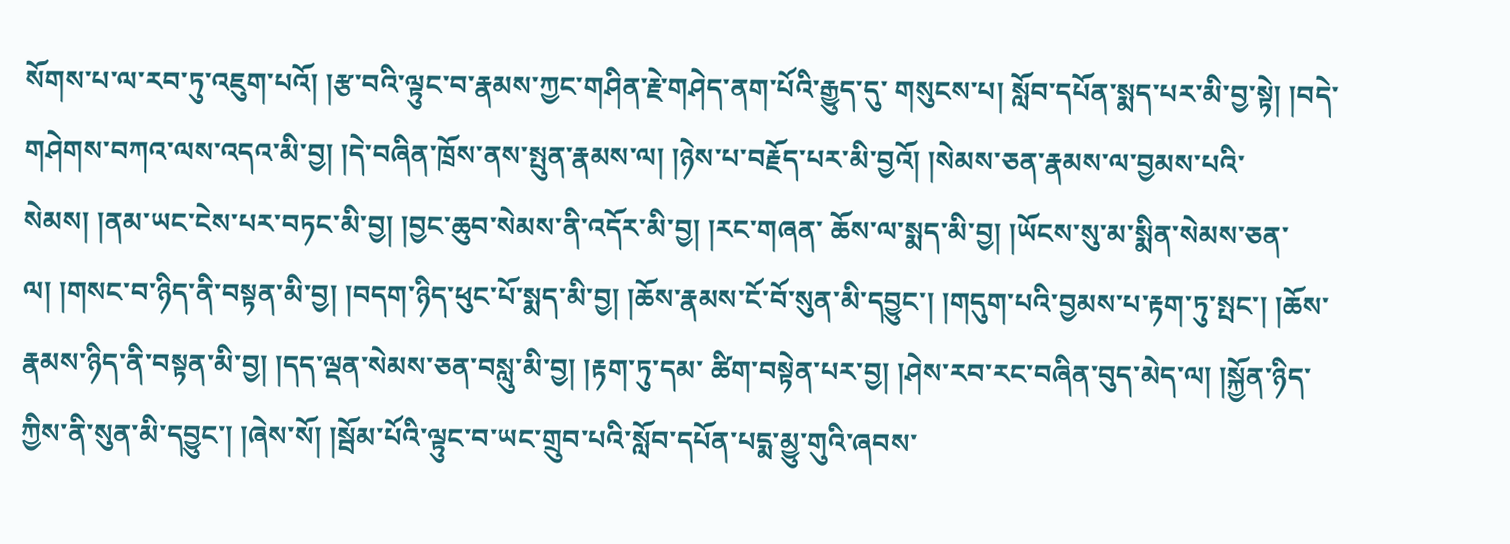སོགས་པ་ལ་རབ་ཏུ་འཇུག་པའོ། །རྩ་བའི་ལྟུང་བ་རྣམས་ཀྱང་གཤིན་རྗེ་གཤེད་ནག་པོའི་རྒྱུད་དུ་ གསུངས་པ། སློབ་དཔོན་སྨད་པར་མི་བྱ་སྟེ། །བདེ་གཤེགས་བཀའ་ལས་འདའ་མི་བྱ། །དེ་བཞིན་ཁྲོས་ནས་སྤུན་རྣམས་ལ། །ཉེས་པ་བརྗོད་པར་མི་བྱའོ། །སེམས་ཅན་རྣམས་ལ་བྱམས་པའི་སེམས། །ནམ་ཡང་ངེས་པར་བཏང་མི་བྱ། །བྱང་ཆུབ་སེམས་ནི་འདོར་མི་བྱ། །རང་གཞན་ ཆོས་ལ་སྨད་མི་བྱ། །ཡོངས་སུ་མ་སྨིན་སེམས་ཅན་ལ། །གསང་བ་ཉིད་ནི་བསྟན་མི་བྱ། །བདག་ཉིད་ཕུང་པོ་སྨད་མི་བྱ། །ཆོས་རྣམས་ངོ་བོ་སུན་མི་དབྱུང་། །གདུག་པའི་བྱམས་པ་རྟག་ཏུ་སྤང་། །ཆོས་རྣམས་ཉིད་ནི་བསྟན་མི་བྱ། །དད་ལྡན་སེམས་ཅན་བསླུ་མི་བྱ། །རྟག་ཏུ་དམ་ ཚིག་བསྟེན་པར་བྱ། །ཤེས་རབ་རང་བཞིན་བུད་མེད་ལ། །སྐྱོན་ཉིད་ཀྱིས་ནི་སུན་མི་དབྱུང་། །ཞེས་སོ། །སྦོམ་པོའི་ལྟུང་བ་ཡང་གྲུབ་པའི་སློབ་དཔོན་པདྨ་མྱུ་གུའི་ཞབས་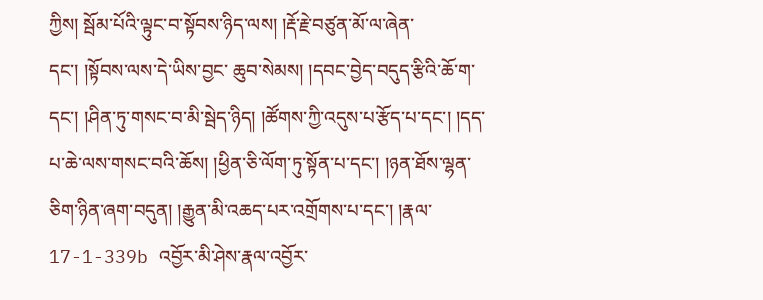ཀྱིས། སྦོམ་པོའི་ལྟུང་བ་སྟོབས་ཉིད་ལས། །རྡོ་རྗེ་བཙུན་མོ་ལ་ཞེན་དང་། །སྟོབས་ལས་དེ་ཡིས་བྱང་ ཆུབ་སེམས། །དབང་བྱེད་བདུད་རྩིའི་ཆོ་ག་དང་། །ཤིན་ཏུ་གསང་བ་མི་སྦེད་ཉིད། །ཚོགས་ཀྱི་འདུས་པ་རྩོད་པ་དང་། །དད་པ་ཆེ་ལས་གསང་བའི་ཆོས། །ཕྱིན་ཅི་ལོག་ཏུ་སྟོན་པ་དང་། །ཉན་ཐོས་ལྷན་ཅིག་ཉིན་ཞག་བདུན། །རྒྱུན་མི་འཆད་པར་འགྲོགས་པ་དང་། །རྣལ་ 17-1-339b འབྱོར་མི་ཤེས་རྣལ་འབྱོར་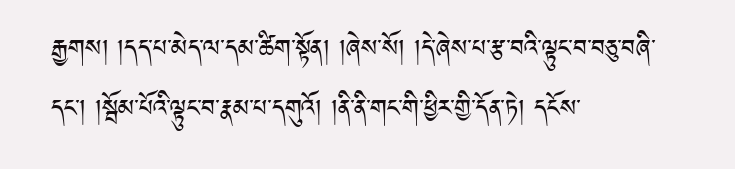རྒྱགས། །དད་པ་མེད་ལ་དམ་ཚིག་སྟོན། །ཞེས་སོ། །དེ་ཞེས་པ་རྩ་བའི་ལྟུང་བ་བཅུ་བཞི་དང་། །སྦོམ་པོའི་ལྟུང་བ་རྣམ་པ་དགུའོ། །ནི་ནི་གང་གི་ཕྱིར་གྱི་དོན་ཏེ། དངོས་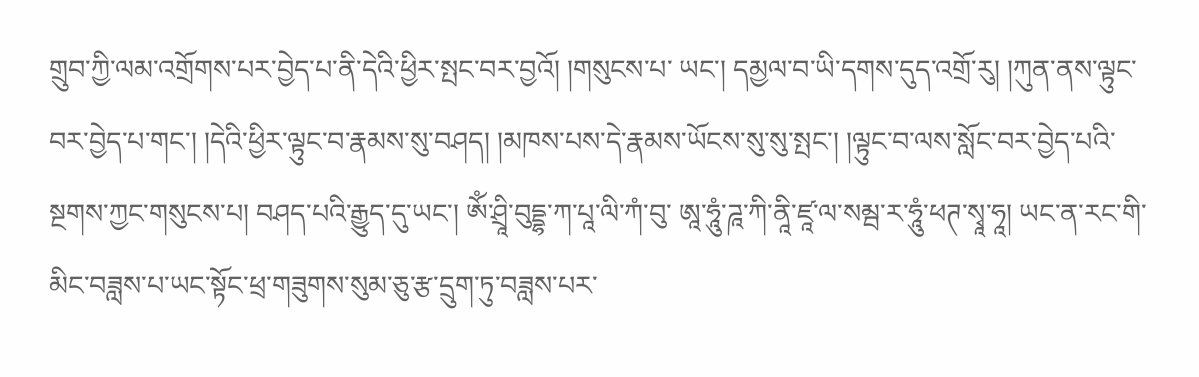གྲུབ་ཀྱི་ལམ་འགྲོགས་པར་བྱེད་པ་ནི་དེའི་ཕྱིར་སྤང་བར་བྱའོ། །གསུངས་པ་ ཡང་། དམྱལ་བ་ཡི་དགས་དུད་འགྲོ་རུ། །ཀུན་ནས་ལྟུང་བར་བྱེད་པ་གང་། །དེའི་ཕྱིར་ལྟུང་བ་རྣམས་སུ་བཤད། །མཁས་པས་དེ་རྣམས་ཡོངས་སུ་སུ་སྤང་། །ལྟུང་བ་ལས་སློང་བར་བྱེད་པའི་སྔགས་ཀྱང་གསུངས་པ། བཤད་པའི་རྒྱུད་དུ་ཡང་། ཨོཾ་ཤྲཱི་བུདྡྷ་ཀ་པཱ་ལི་ཀཾ་བུ་ ཨཱ་ཧཱུཾ་ཌཱ་ཀི་ནཱི་ཛཱ་ལ་སམྦ་ར་ཧཱུཾ་ཕཊ་སྭཱ་ཧཱ། ཡང་ན་རང་གི་མིང་བཟླས་པ་ཡང་སྟོང་ཕྲ་གཟུགས་སུམ་ཅུ་རྩ་དྲུག་ཏུ་བཟླས་པར་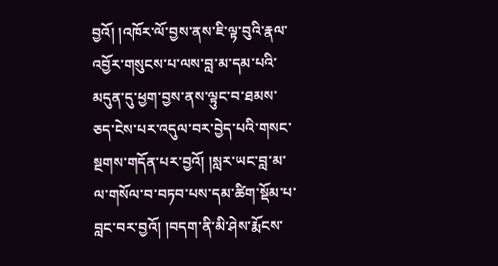བྱའོ། །འཁོར་ལོ་བྱས་ནས་ཇི་ལྟ་བུའི་རྣལ་འབྱོར་གསུངས་པ་ལས་བླ་མ་དམ་པའི་མདུན་དུ་ཕྱག་བྱས་ནས་ལྟུང་བ་ཐམས་ཅད་ངེས་པར་འདུལ་བར་བྱེད་པའི་གསང་ སྔགས་གདོན་པར་བྱའོ། །སླར་ཡང་བླ་མ་ལ་གསོལ་བ་བཏབ་པས་དམ་ཚིག་སྡོམ་པ་བླང་བར་བྱའོ། །བདག་ནི་མི་ཤེས་རྨོངས་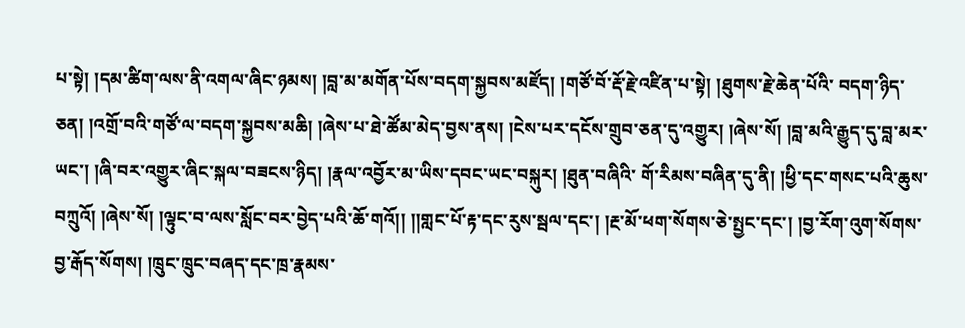པ་སྟེ། །དམ་ཚིག་ལས་ནི་འགལ་ཞིང་ཉམས། །བླ་མ་མགོན་པོས་བདག་སྐྱབས་མཛོད། །གཙོ་བོ་རྡོ་རྗེ་འཛིན་པ་སྟེ། །ཐུགས་རྗེ་ཆེན་པོའི་ བདག་ཉིད་ཅན། །འགྲོ་བའི་གཙོ་ལ་བདག་སྐྱབས་མཆི། །ཞེས་པ་ཐེ་ཚོམ་མེད་བྱས་ནས། །ངེས་པར་དངོས་གྲུབ་ཅན་དུ་འགྱུར། །ཞེས་སོ། །བླ་མའི་རྒྱུད་དུ་བླ་མར་ཡང་། །ཞི་བར་འགྱུར་ཞིང་སྐལ་བཟངས་ཉིད། །རྣལ་འབྱོར་མ་ཡིས་དབང་ཡང་བསྐུར། །ཐུན་བཞིའི་ གོ་རིམས་བཞིན་དུ་ནི། །ཕྱི་དང་གསང་པའི་ཆུས་བཀྲུའོ། །ཞེས་སོ། །ལྟུང་བ་ལས་སློང་བར་བྱེད་པའི་ཆོ་གའོ།། །།གླང་པོ་རྟ་དང་རུས་སྦལ་དང་། །རྔ་མོ་ཕག་སོགས་ཅེ་སྤྱང་དང་། །བྱ་རོག་འུག་སོགས་བྱ་རྒོད་སོགས། །ཁྲུང་ཁྲུང་བཞད་དང་ཁྲ་རྣམས་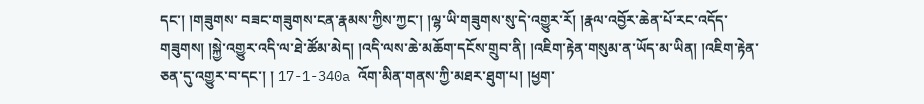དང་། །གཟུགས་ བཟང་གཟུགས་ངན་རྣམས་ཀྱིས་ཀྱང་། །ལྷ་ཡི་གཟུགས་སུ་དེ་འགྱུར་རོ། །རྣལ་འབྱོར་ཆེན་པོ་རང་འདོད་གཟུགས། །སྐྱེ་འགྱུར་འདི་ལ་ཐེ་ཚོམ་མེད། །འདི་ལས་ཆེ་མཆོག་དངོས་གྲུབ་ནི། །འཇིག་རྟེན་གསུམ་ན་ཡོད་མ་ཡིན། །འཇིག་རྟེན་ཅན་དུ་འགྱུར་བ་དང་། ། 17-1-340a འོག་མིན་གནས་ཀྱི་མཐར་ཐུག་པ། །ཕྱག་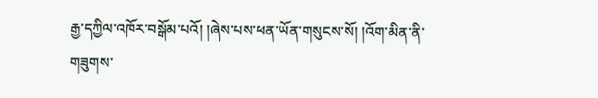རྒྱ་དཀྱིལ་འཁོར་བསྒོམ་པའོ། །ཞེས་པས་ཕན་ཡོན་གསུངས་སོ། །འོག་མིན་ནི་གཟུགས་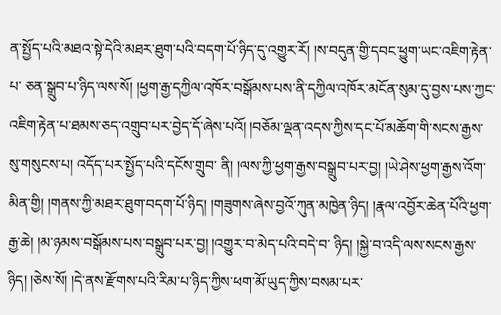ན་སྤྱོད་པའི་མཐའ་སྟེ་དེའི་མཐར་ཐུག་པའི་བདག་པོ་ཉིད་དུ་འགྱུར་རོ། །ས་བདུན་གྱི་དབང་ཕྱུག་ཡང་འཇིག་རྟེན་པ་ ཅན་སྒྲུབ་པ་ཉིད་ལས་སོ། །ཕྱག་རྒྱ་དཀྱིལ་འཁོར་བསྒོམས་པས་ནི་དཀྱིལ་འཁོར་མངོན་སུམ་དུ་བྱས་པས་ཀྱང་འཇིག་རྟེན་པ་ཐམས་ཅད་འགྲུབ་པར་བྱེད་དོ་ཞེས་པའོ། །བཅོམ་ལྡན་འདས་ཀྱིས་དང་པོ་མཆོག་གི་སངས་རྒྱས་སུ་གསུངས་པ། འདོད་པར་སྤྱོད་པའི་དངོས་གྲུབ་ ནི། །ལས་ཀྱི་ཕྱག་རྒྱས་བསྒྲུབ་པར་བྱ། །ཡེ་ཤེས་ཕྱག་རྒྱས་འོག་མིན་གྱི། །གནས་ཀྱི་མཐར་ཐུག་བདག་པོ་ཉིད། །གཟུགས་ཞེས་བྱའོ་ཀུན་མཁྱེན་ཉིད། །རྣལ་འབྱོར་ཆེན་པོའི་ཕྱག་རྒྱ་ཆེ། །མ་ཉམས་བསྒོམས་པས་བསྒྲུབ་པར་བྱ། །འགྱུར་བ་མེད་པའི་བདེ་བ་ ཉིད། །སྐྱེ་བ་འདི་ལས་སངས་རྒྱས་ཉིད། །ཅེས་སོ། །དེ་ནས་རྫོགས་པའི་རིམ་པ་ཉིད་ཀྱིས་ཕག་མོ་ཡུད་ཀྱིས་བསམ་པར་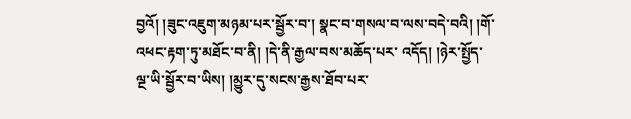བྱའོ། །ཟུང་འཇུག་མཉམ་པར་སྦྱོར་བ་། སྣང་བ་གསལ་བ་ལས་བདེ་བའི། །གོ་འཕང་རྟག་ཏུ་མཐོང་བ་ནི། །དེ་ནི་རྒྱལ་བས་མཆོད་པར་ འདོད། །ཉེར་སྤྱོད་ལྔ་ཡི་སྦྱོར་བ་ཡིས། །མྱུར་དུ་སངས་རྒྱས་ཐོབ་པར་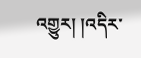འགྱུར། །འདིར་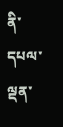ནི་དཔལ་ལྡན་